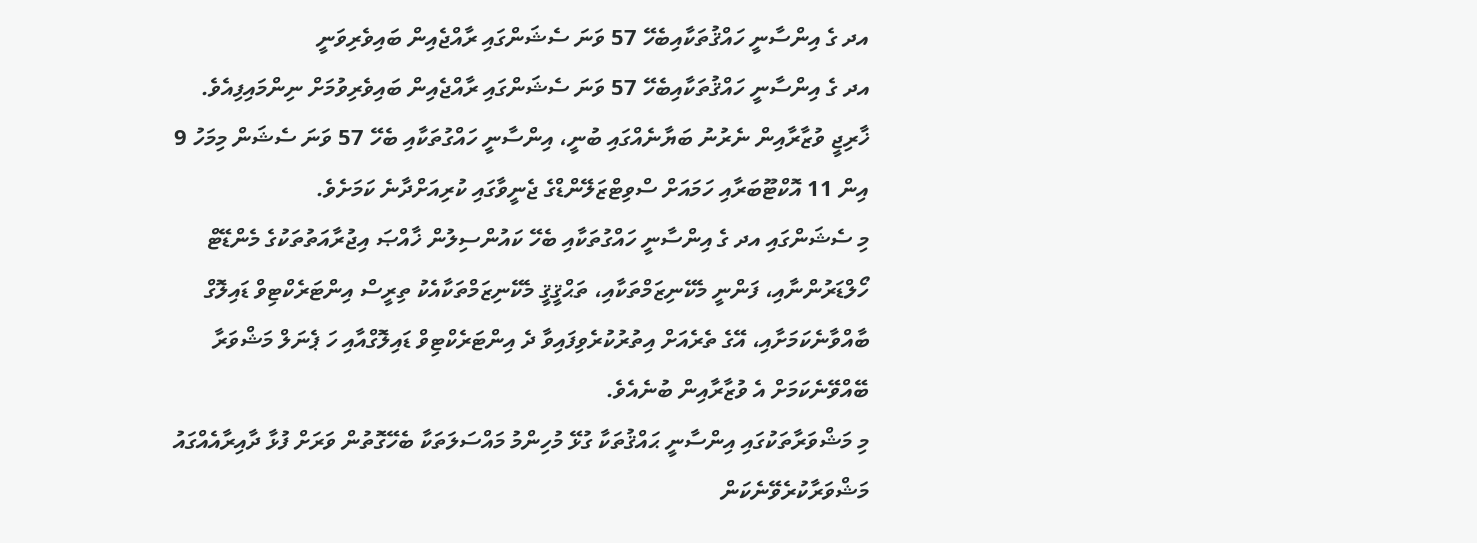އދ ގެ އިންސާނީ ހައްޤުތަކާއިބެހޭ 57 ވަނަ ސެޝަންގައި ރާއްޖެއިން ބައިވެރިވަނީ
އދ ގެ އިންސާނީ ހައްޤުތަކާއިބެހޭ 57 ވަނަ ސެޝަންގައި ރާއްޖެއިން ބައިވެރިވުމަށް ނިންމައިފިއެވެ.
ޚާރިޖީ ވުޒާރާއިން ނެރުނު ބަޔާނެއްގައި ބުނީ، އިންސާނީ ހައްގުތަކާއި ބެހޭ 57 ވަނަ ސެޝަން މިމަހު 9 އިން 11 އޮކްޓޫބަރާއި ހަމައަށް ސްވިޓްޒަލޭންޑްގެ ޖެނީވާގައި ކުރިއަށްދާނެ ކަމަށެވެ.
މި ސެޝަންގައި އދ ގެ އިންސާނީ ހައްގުތަކާއި ބެހޭ ކައުންސިލުން ޚާއްޞަ އިޖުރާއަތުތަކުގެ މެންޑޭޓް ހޯލްޑަރުންނާއި، ފަންނީ މެކޭނިޒަމްތަކާއި، ތަޙްޤީޤީ މެކޭނިޒަމްތަކާއެކު ތިރީސް އިންޓަރެކްޓިވް ޑައިލޮގް ބާއްވާނެކަމަށާއި، އޭގެ ތެރެއަށް އިތުރުކުރެވިފައިވާ ދެ އިންޓަރެކްޓިވް ޑައިލޮގްއާއި ހަ ޕެނަލް މަޝްވަރާ ބޭއްވޭނެކަމަށް އެ ވުޒާރާއިން ބުނެއެވެ.
މި މަޝްވަރާތަކުގައި އިންސާނީ ޙައްޤުތަކާ ގުޅޭ މުހިންމު މައްސަލަތަކާ ބެހޭގޮތުން ވަރަށް ފުޅާ ދާއިރާއެއްގައު މަޝްވަރާކުރެވޭނެކަން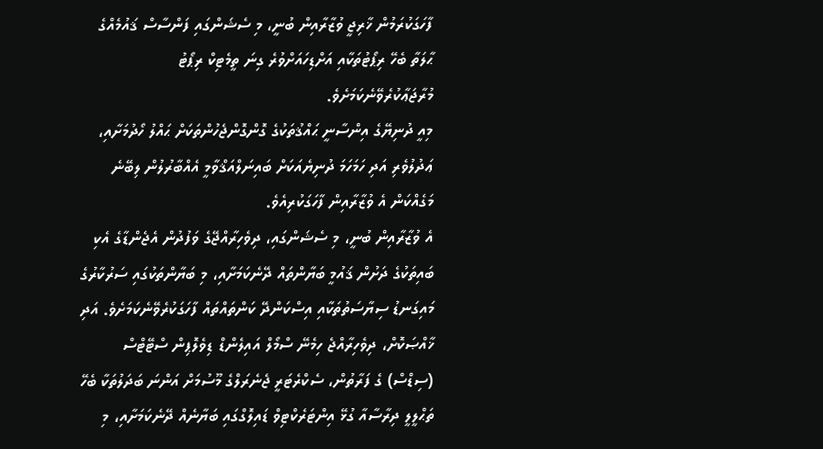ފާހަގަކުރަމުން ޚާރިޖީ ވުޒާރާއިން ބުނީ، މި ސެޝަންގައި ފަންސާސް ޤައުމެއްގެ ޙާލަތާ ބެހޭ ރިޕޯޓުތަކާއި އަށްޑިހައަށްވުރެ ގިނަ ތީމެޓިކް ރިޕޯޓު މުރާޖަޢާކުރެވޭނެކަމަށެވެ.
މިއީ ދުނިޔޭގެ އިންސާނީ ޙައްޤުތަކުގެ ގޮންގޮންޖެހުންތަކަށް ޙައްލު ހޯދުމަށާއި، ޢަދުލުވެރި އަދި ހަމަހަމަ ދުނިޔެއަކަށް ބައިނަލްއަޤްވާމީ އެއްބާރުލުން ލިބޭނެ މަގެއްކަން އެ ވުޒާރާއިން ފާހަގަކުރިއެވެ.
އެ ވުޒާރާއިން ބުނީ، މި ސެޝަންގައި، ދިވެހިރާއްޖޭގެ ވަފުދުން އެޖެންޑާގެ އެކި ބައިތަކުގެ ދަށުން ޤައުމީ ބަޔާންތައް ދޭނެކަމަށާއި، މި ބަޔާންތަކުގައި ސަރުކާރުގެ މައިގަނޑު ސިޔާސަތުތަކާއި އިސްކަންދޭ ކަންތައްތައް ފާހަގަކުރެވޭނެކަމަށެވެ. އަދި ޚާއްޞަކޮށް، ދިވެހިރާއްޖެ ހިމެނޭ ސްމޯލް އައިލެންޑް ޑިވެލޮޕިން ސްޓޭޓްސް (ސިޑްސް) ގެ ފަރާތުން، ސެކްރެޓަރީ ޖެނެރަލްގެ މޫސުމަށް އަންނަ ބަދަލުތަކާ ބެހޭ ތަޙްލީލީ ދިރާސާއާ ގުޅޭ އިންޓަރެކްޓިވް ޑައިލޮގްގައި ބަޔާނެއް ދޭނެކަމަށާއި، މި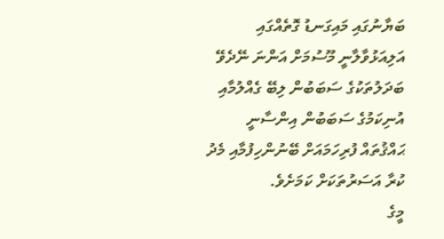ބަޔާނުގައި މައިގަނޑު ގޮތެއްގައި އަލިއަޅުވާލާނީ މޫސުމަށް އަންނަ ނޭދެވޭ ބަދަލުތަކުގެ ސަބަބުން ލިބޭ ގެއްލުމާއި އުނިކަމުގެ ސަބަބުން އިންސާނީ ޙައްޤުތައް ފުރިހަމައަށް ބޭނުންހިފުމާއި މެދު ކުރާ އަސަރުތަކަށް ކަމަށެވެ.
މީގެ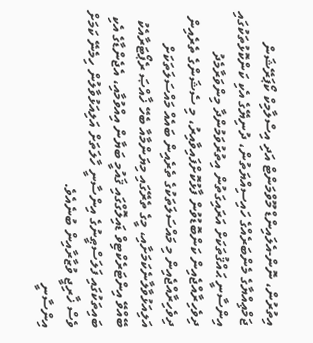އިތުރުން، ނޮން-އެލައިންޑް މޫވްމަންޓް އަދި އިސްލާމިކް ކޯޕަރޭޝަން ޖަމްޢިއްޔާގެ މެންބަރެއްގެ ހައިސިއްޔަތުން، ދުނިޔޭގެ އެކި ކަންކޮޅުތަކުގައި އިންސާނީ ޙައްޤުތަކަށް އަރައިގަތުން އިތުރުވަމުންދާ މިންވަރާމެދު ދިވެހިރާއްޖެއިން ކަންބޮޑުވުން ފާޅުކޮށްފައިވާއިރު، މި ސެޝަންގެ ތެރެއިން ދިވެހިރާއްޖެއިން މި މައްސަލަތަކުގެ ތެރެއިން ބައެއް މައްސަލަތަކަށް އަލިއަޅުވާލާނެކަމަށާއި، މީގެ ތެރޭގައި މިޔަންމާއާ ބެހޭ ޚާއްޞަ ރެޕޯޓަރާއެކު ބޭއްވޭ އިންޓަރެކްޓިވް ޑައިލޮގްގައި ޤައުމީ ބަޔާން އިއްވުމާއި، އެޖެންޑާގެ އެކި ބައިތަކުގައި ފަލަސްޠީނުގެ އިންސާނީ ހާލަތަށް އަލިއަޅުވާލުން ހިމެނޭ ކަމަށް ވެސް ޚާރިޖީ ވުޒާރާއިން ބުނެއެވެ.
އިންސާނީ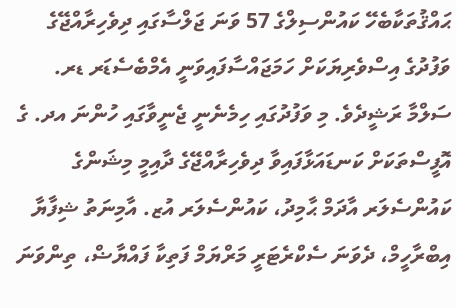ޙައްޤުތަކާބެހޭ ކައުންސިލްގެ 57 ވަނަ ޖަލްސާގައި ދިވެހިރާއްޖޭގެ ވަފުދުގެ އިސްވެރިޔަކަށް ހަމަޖައްސާފައިވަނީ އެމްބެސެޑަރ ޑރ. ސަލްމާ ރަޝީދެވެ. މި ވަފުދުގައި ހިމެނެނީ ޖެނީވާގައި ހުންނަ އދ. ގެ އޮފީސްތަކަށް ކަނޑައަޅާފައިވާ ދިވެހިރާއްޖޭގެ ދާއިމީ މިޝަންގެ ކައުންސެލަރ އާދަމް ޙާމިދު، ކައުންސެލަރ އުޒ. އާމިނަތު ޝިފާޔާ އިބްރާހީމް، ދެވަނަ ސެކްރެޓަރީ މަރްޔަމް ފަތިކާ ފައްޔާޟް، ތިންވަނަ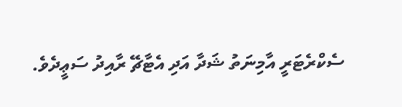ސެކްރެޓަރީ އާމިނަތު ޝަދާ އަދި އެޓާޗޭ ރާއިދު ސަޢީދެވެ.